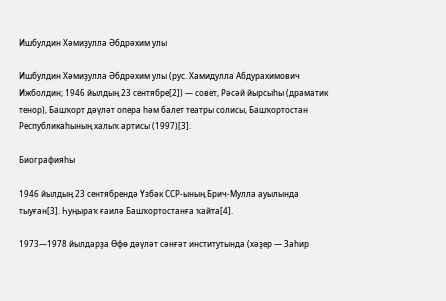Ишбулдин Хәмиҙулла Әбдрәхим улы

Ишбулдин Хәмиҙулла Әбдрәхим улы (рус. Хамидулла Абдурахимович Ижболдин; 1946 йылдың 23 сентябре[2]) — совет, Рәсәй йырсыһы (драматик тенор), Башҡорт дәүләт опера һәм балет театры солисы, Башҡортостан Республикаһының халыҡ артисы (1997)[3].

Биографияһы

1946 йылдың 23 сентябрендә Үзбәк ССР-ының Брич-Мулла ауылында тыуған[3]. Һуңыраҡ ғаилә Башҡортостанға ҡайта[4].

1973—1978 йылдарҙа Өфө дәүләт сәнғәт институтында (хәҙер — Заһир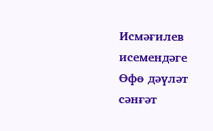Исмәғилев исемендәге Өфө дәүләт сәнғәт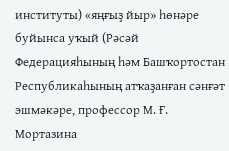институты) «яңғыҙ йыр» һөнәре буйынса уҡый (Рәсәй Федерацияһының һәм Башҡортостан Республикаһының атҡаҙанған сәнғәт эшмәкәре, профессор М. Ғ. Мортазина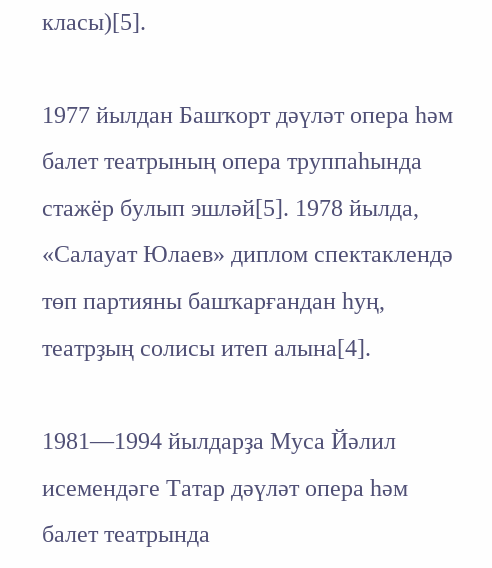класы)[5].

1977 йылдан Башҡорт дәүләт опера һәм балет театрының опера труппаһында стажёр булып эшләй[5]. 1978 йылда, «Салауат Юлаев» диплом спектаклендә төп партияны башҡарғандан һуң, театрҙың солисы итеп алына[4].

1981—1994 йылдарҙа Муса Йәлил исемендәге Татар дәүләт опера һәм балет театрында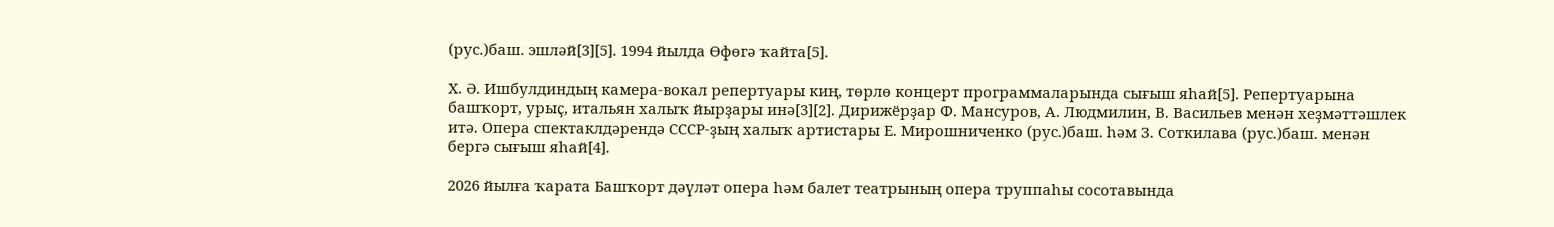(рус.)баш. эшләй[3][5]. 1994 йылда Өфөгә ҡайта[5].

Х. Ә. Ишбулдиндың камера-вокал репертуары киң, төрлө концерт программаларында сығыш яһай[5]. Репертуарына башҡорт, урыҫ, итальян халыҡ йырҙары инә[3][2]. Дирижёрҙар Ф. Мансуров, А. Людмилин, В. Васильев менән хеҙмәттәшлек итә. Опера спектаклдәрендә СССР-ҙың халыҡ артистары Е. Мирошниченко (рус.)баш. һәм З. Соткилава (рус.)баш. менән бергә сығыш яһай[4].

2026 йылға ҡарата Башҡорт дәүләт опера һәм балет театрының опера труппаһы сосотавында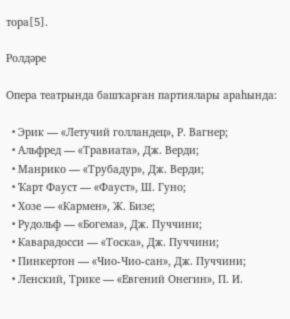тора[5].

Ролдәре

Опера театрында башҡарған партиялары араһында:

  • Эрик — «Летучий голландец», Р. Вагнер;
  • Альфред — «Травиата», Дж. Верди;
  • Манрико — «Трубадур», Дж. Верди;
  • Ҡарт Фауст — «Фауст», Ш. Гуно;
  • Хозе — «Кармен», Ж. Бизе;
  • Рудольф — «Богема», Дж. Пуччини;
  • Каварадосси — «Тоска», Дж. Пуччини;
  • Пинкертон — «Чио-Чио-сан», Дж. Пуччини;
  • Ленский, Трике — «Евгений Онегин», П. И.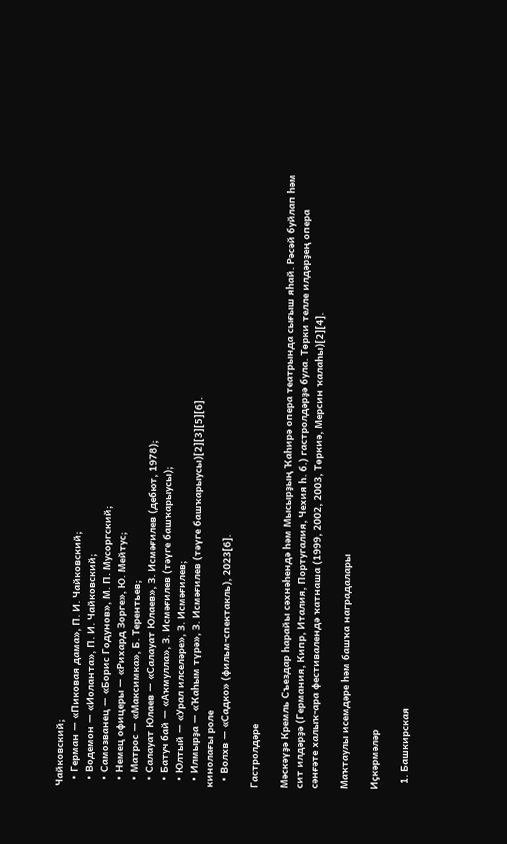Чайковский;
  • Герман — «Пиковая дама», П. И. Чайковский;
  • Водемон — «Иоланта», П. И. Чайковский;
  • Самозванец — «Борис Годунов», М. П. Мусоргский;
  • Немец офицеры — «Рихард Зорге», Ю. Мейтус;
  • Матрос — «Максимка», Б. Терентьев;
  • Салауат Юлаев — «Салауат Юлаев», З. Исмәғилев (дебют, 1978);
  • Батуч бай — «Аҡмулла», З. Исмәғилев (тәүге башҡарыусы);
  • Юлтый — «Урал илселәре», З. Исмәғилев;
  • Илмырҙа — «Ҡаһым түрә», З. Исмәғилев (тәүге башҡарыусы)[2][3][5][6].
кинолағы роле
  • Волхв — «Садко» (фильм-спектакль), 2023[6].

Гастролдәре

Мәскәүҙә Кремль Съездар һарайы сәхнәһендә һәм Мысырҙың Ҡаһирә опера театрында сығыш яһай. Рәсәй буйлап һәм сит илдәрҙә (Германия, Кипр, Италия, Португалия, Чехия һ. б.) гастролдәрҙә була. Төрки телле илдәрҙең опера сәнғәте халыҡ-ара фестивалендә ҡатнаша (1999, 2002, 2003, Төркиә, Мерсин ҡалаһы)[2][4].

Маҡтаулы исемдәре һәм башҡа наградалары

Иҫкәрмәләр

  1. Башкирская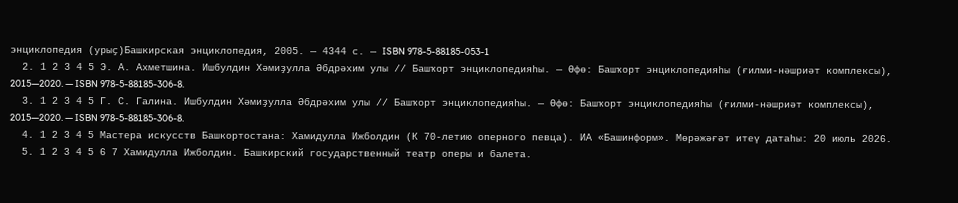энциклопедия (урыҫ)Башкирская энциклопедия, 2005. — 4344 с. — ISBN 978-5-88185-053-1
  2. 1 2 3 4 5 Э. А. Ахметшина. Ишбулдин Хәмиҙулла Әбдрәхим улы // Башҡорт энциклопедияһы. — Өфө: Башҡорт энциклопедияһы (ғилми-нәшриәт комплексы), 2015—2020. — ISBN 978-5-88185-306-8.
  3. 1 2 3 4 5 Г. С. Галина. Ишбулдин Хәмиҙулла Әбдрәхим улы // Башҡорт энциклопедияһы. — Өфө: Башҡорт энциклопедияһы (ғилми-нәшриәт комплексы), 2015—2020. — ISBN 978-5-88185-306-8.
  4. 1 2 3 4 5 Мастера искусств Башкортостана: Хамидулла Ижболдин (К 70-летию оперного певца). ИА «Башинформ». Мөрәжәғәт итеү датаһы: 20 июль 2026.
  5. 1 2 3 4 5 6 7 Хамидулла Ижболдин. Башкирский государственный театр оперы и балета.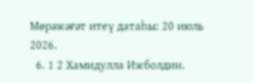Мөрәжәғәт итеү датаһы: 20 июль 2026.
  6. 1 2 Хамидулла Ижболдин.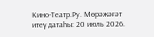Кино-Театр.Ру. Мөрәжәғәт итеү датаһы: 20 июль 2026.